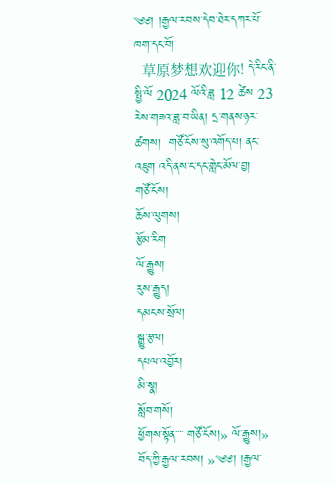༄༅། །རྒྱལ་རབས་དེབ་ཐེར་དཀར་པོ་ཁག་དང་བོ།
  草原梦想欢迎你! དེ་རིང་ནི་སྤྱི་ལོ 2024 ལོའི་ཟླ 12 ཚེས 23 རེས་གཟའ་ཟླ་བ་ཡིན། དྲ་གནས་ཉར་ཚགས།  གཙོ་ངོས་སུ་འགོད་པ། ནང་འཇུག འདི་ནས་ང་དང་གླེང་མོལ་བྱ།
གཙོ་ངོས།
ཆོས་ལུགས།
རྩོམ་རིག
ལོ་རྒྱུས།
རུས་རྒྱུད།
དམངས་སྲོལ།
སྒྱུ་རྩལ།
དཔལ་འབྱོར།
མི་སྣ།
སློབ་གསོ།
ཕྱོགས་སྟོན་་་་ གཙོ་ངོས།» ལོ་རྒྱུས།» བོད་ཀྱི་རྒྱལ་རབས། »༄༅། །རྒྱལ་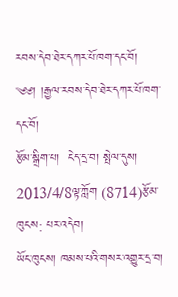རབས་དེབ་ཐེར་དཀར་པོ་ཁག་དང་བོ།
༄༅། །རྒྱལ་རབས་དེབ་ཐེར་དཀར་པོ་ཁག་དང་བོ།
རྩོམ་སྒྲིག་པ།  ངེད་དྲ་བ། སྤེལ་དུས། 2013/4/8ལྟ་ཀློག (8714)རྩོམ་ཁུངས: པར་འདེབ།
ཡོང་ཁུངས། ཁམས་པའི་གསར་འགྱུར་དྲ་བ།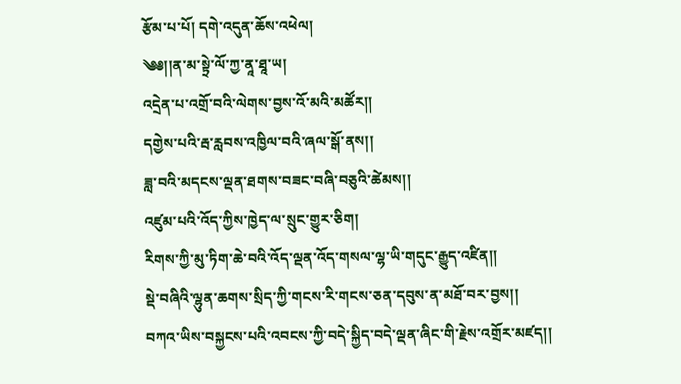རྩོམ་པ་པོ། དགེ་འདུན་ཆོས་འཕེལ།
༄༅།།ན་མ་སྟྲེ་ལོ་ཀྱ་ནཱ་ཐཱ་ཡ།
འདྲེན་པ་འགྲོ་བའི་ལེགས་བྱས་འོ་མའི་མཚོར།།
དགྱེས་པའི་རྦ་རླབས་འཁྱིལ་བའི་ཞལ་སྒོ་ནས།།
ཟླ་བའི་མདངས་ལྡན་ཐགས་བཟང་བཞི་བཅུའི་ཚེམས།།
འཛུམ་པའི་འོད་ཀྱིས་ཁྱེད་ལ་སྲུང་གྱུར་ཅིག།
རིགས་ཀྱི་མུ་ཏིག་ཆེ་བའི་འོད་ལྡན་འོད་གསལ་ལྷ་ཡི་གདུང་རྒྱུད་འཛིན།།
སྡེ་བཞིའི་ལྷུན་ཆགས་སྲིད་ཀྱི་གངས་རི་གངས་ཅན་དབུས་ན་མཐོ་བར་བྱས།།
བཀའ་ཡིས་བསྐྱངས་པའི་འབངས་ཀྱི་བདེ་སྐྱིད་བདེ་ལྡན་ཞིང་གི་རྗེས་འགྲོར་མཛད།།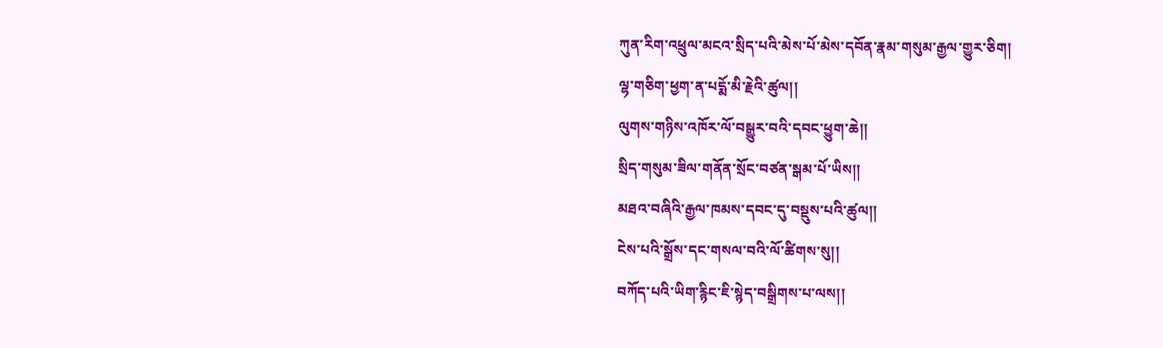ཀུན་རིག་འཕྲུལ་མངའ་སྲིད་པའི་མེས་པོ་མེས་དབོན་རྣམ་གསུམ་རྒྱལ་གྱུར་ཅིག།
ལྷ་གཅིག་ཕྱག་ན་པདྨོ་མི་རྗེའི་ཚུལ།།
ལུགས་གཉིས་འཁོར་ལོ་བསྒྱུར་བའི་དབང་ཕྱུག་ཆེ།།
སྲིད་གསུམ་ཟིལ་གནོན་སྲོང་བཙན་སྒམ་པོ་ཡིས།།
མཐའ་བཞིའི་རྒྱལ་ཁམས་དབང་དུ་བསྡུས་པའི་ཚུལ།།
ངེས་པའི་སྒྲོས་དང་གསལ་བའི་ལོ་ཚིགས་སུ།།
བཀོད་པའི་ཡིག་རྙིང་ཇི་སྙེད་བསྒྲིགས་པ་ལས།།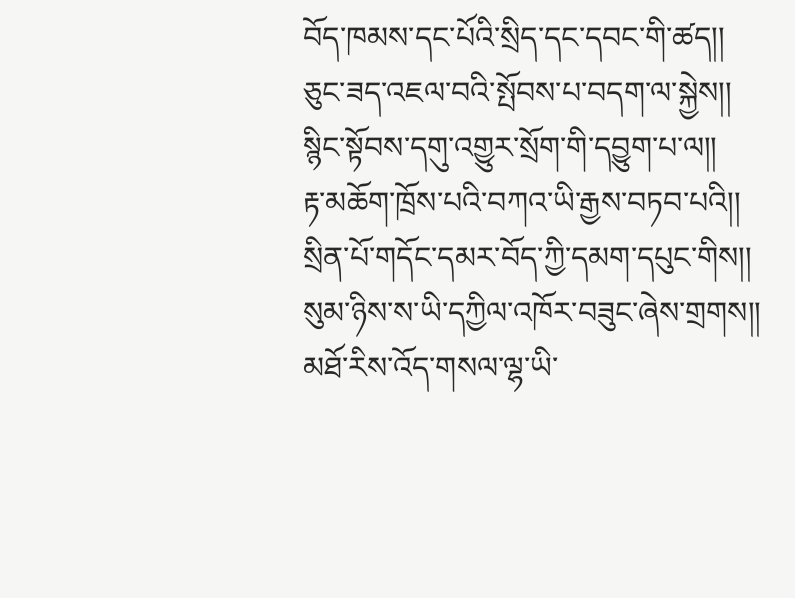བོད་ཁམས་དང་པོའི་སྲིད་དང་དབང་གི་ཚད།།
ཅུང་ཟད་འཇལ་བའི་སྤོབས་པ་བདག་ལ་སྐྱེས།།
སྙིང་སྟོབས་དགུ་འགྱུར་སྲོག་གི་དབྱུག་པ་ལ།།
རྟ་མཆོག་ཁྲོས་པའི་བཀའ་ཡི་རྒྱས་བཏབ་པའི།།
སྲིན་པོ་གདོང་དམར་བོད་ཀྱི་དམག་དཔུང་གིས།།
སུམ་ཉིས་ས་ཡི་དཀྱིལ་འཁོར་བཟུང་ཞེས་གྲགས།།
མཐོ་རིས་འོད་གསལ་ལྷ་ཡི་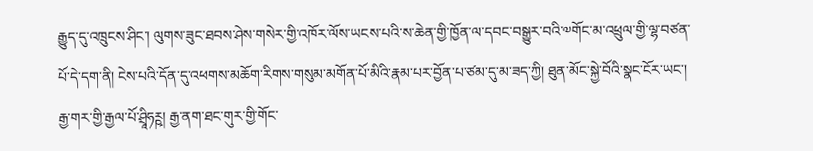རྒྱུད་དུ་འཁྲུངས་ཤིང་། ལུགས་ཟུང་ཐབས་ཤེས་གསེར་གྱི་འཁོར་ལོས་ཡངས་པའི་ས་ཆེན་གྱི་ཁྱོན་ལ་དབང་བསྒྱུར་བའི་༧གོང་མ་འཕྲུལ་གྱི་ལྷ་བཙན་པོ་དེ་དག་ནི། ངེས་པའི་དོན་དུ་འཕགས་མཆོག་རིགས་གསུམ་མགོན་པོ་མིའི་རྣམ་པར་བྱོན་པ་ཙམ་དུ་མ་ཟད་ཀྱི། ཐུན་མོང་སྐྱེ་བོའི་སྣང་ངོར་ཡང་། རྒྱ་གར་གྱི་རྒྱལ་པོ་ཤྲཱིཧཪྵ། རྒྱ་ནག་ཐང་གུར་གྱི་གོང་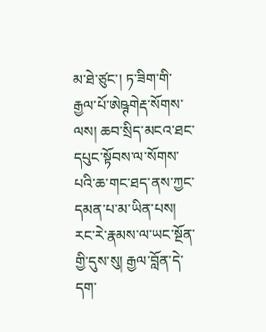མ་ཐེ་ཙུང་། ཏ་ཟིག་གི་རྒྱལ་པོ་ཨེཥྚགེརྡ་སོགས་ལས། ཆབ་སྲིད་མངའ་ཐང་དཔུང་སྟོབས་ལ་སོགས་པའི་ཆ་གང་ཐད་ནས་ཀྱང་དམན་པ་མ་ཡིན་པས། རང་རེ་རྣམས་ལ་ཡང་སྔོན་གྱི་དུས་སུ། རྒྱལ་བློན་དེ་དག་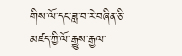གིས་ལོ་དང་ཟླ་བ་རེ་བཞིན་ཅི་མཛད་ཀྱི་ལོ་རྒྱུས་རྒྱལ་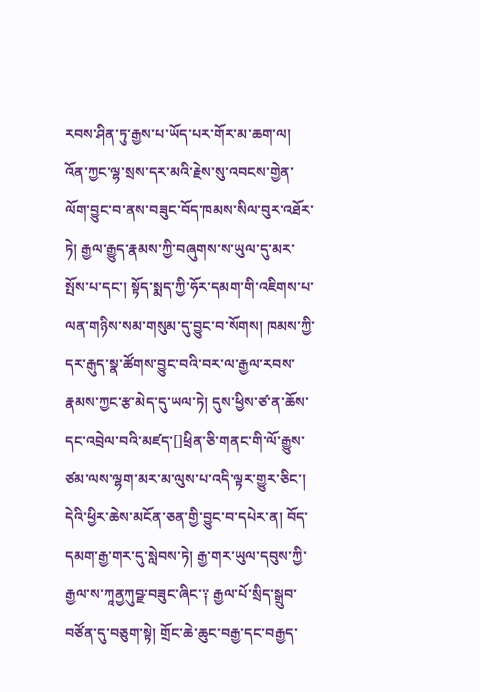རབས་ཤིན་ཏུ་རྒྱས་པ་ཡོད་པར་གོར་མ་ཆག་ལ། འོན་ཀྱང་ལྷ་སྲས་དར་མའི་རྗེས་སུ་འབངས་གྱེན་ལོག་བྱུང་བ་ནས་བཟུང་བོད་ཁམས་སིལ་བུར་འཐོར་ཏེ། རྒྱལ་རྒྱུད་རྣམས་ཀྱི་བཞུགས་ས་ཡུལ་དུ་མར་སྤོས་པ་དང་། སྟོད་སྨད་ཀྱི་ཧོར་དམག་གི་འཇིགས་པ་ལན་གཉིས་སམ་གསུམ་དུ་བྱུང་བ་སོགས། ཁམས་ཀྱི་དར་རྒུད་སྣ་ཚོགས་བྱུང་བའི་བར་ལ་རྒྱལ་རབས་རྣམས་ཀྱང་རྩ་མེད་དུ་ཡལ་ཏེ། དུས་ཕྱིས་ཙ་ན་ཆོས་དང་འབྲེལ་བའི་མཛད་[]ཕྲིན་ཅི་གནང་གི་ལོ་རྒྱུས་ཙམ་ལས་ལྷག་མར་མ་ལུས་པ་འདི་ལྟར་གྱུར་ཅིང་།  དེའི་ཕྱིར་ཆེས་མངོན་ཅན་གྱི་བྱུང་བ་དཔེར་ན། བོད་དམག་རྒྱ་གར་དུ་སླེབས་ཏེ། རྒྱ་གར་ཡུལ་དབུས་ཀྱི་རྒྱལ་ས་ཀཱནྱཀུབྫ་བཟུང་ཞིང་༑ རྒྱལ་པོ་སྲིད་སྒྲུབ་བཙོན་དུ་བཅུག་སྟེ། གྲོང་ཆེ་ཆུང་བརྒྱ་དང་བརྒྱད་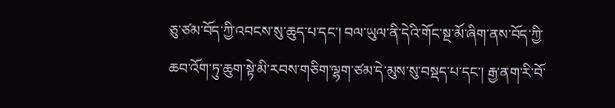ཅུ་ཙམ་བོད་ཀྱི་འབངས་སུ་ཆུད་པ་དང་། བལ་ཡུལ་ནི་དེའི་གོང་སྔ་མོ་ཞིག་ནས་བོད་ཀྱི་ཆབ་འོག་ཏུ་ཆུག་སྟེ་མི་རབས་གཅིག་ལྷག་ཙམ་དེ་མུས་སུ་བསྡད་པ་དང་། རྒྱ་ནག་རི་བོ་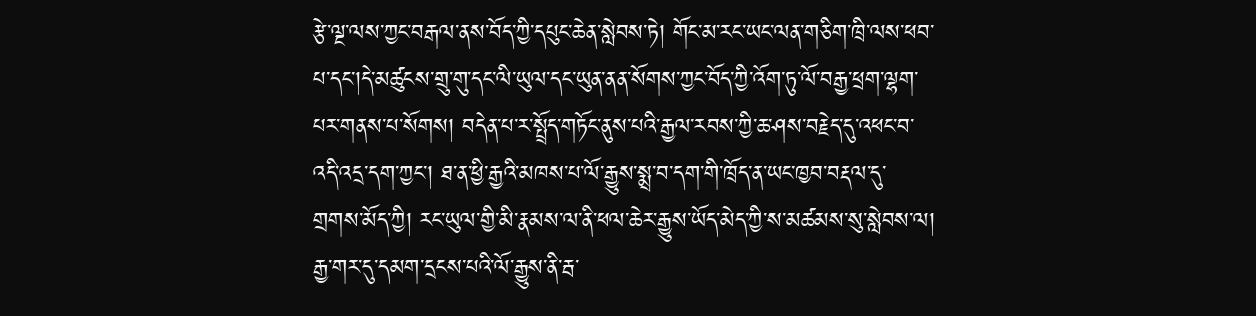རྩེ་ལྔ་ལས་ཀྱང་བརྒལ་ནས་བོད་ཀྱི་དཔུང་ཆེན་སླེབས་ཏེ། གོང་མ་རང་ཡང་ལན་གཅིག་ཁྲི་ལས་ཕབ་པ་དང་།དེ་མཚུངས་གྲུ་གུ་དང་ལི་ཡུལ་དང་ཡུན་ནན་སོགས་ཀྱང་བོད་ཀྱི་འོག་ཏུ་ལོ་བརྒྱ་ཕྲག་ལྷག་པར་གནས་པ་སོགས། བདེན་པ་ར་སྤྲོད་གཏོང་ནུས་པའི་རྒྱལ་རབས་ཀྱི་ཆ་ཤས་བརྗེད་དུ་འཕང་བ་འདི་འདྲ་དག་ཀྱང་། ཐ་ན་ཕྱི་རྒྱའི་མཁས་པ་ལོ་རྒྱུས་སྨྲ་བ་དག་གི་ཁྲོད་ན་ཡང་ཁྱབ་བརྡལ་དུ་གྲགས་མོད་ཀྱི། རང་ཡུལ་གྱི་མི་རྣམས་ལ་ནི་ཕལ་ཆེར་རྒྱུས་ཡོད་མེད་ཀྱི་ས་མཚམས་སུ་སླེབས་ལ། རྒྱ་གར་དུ་དམག་དྲངས་པའི་ལོ་རྒྱུས་ནི་རྦ་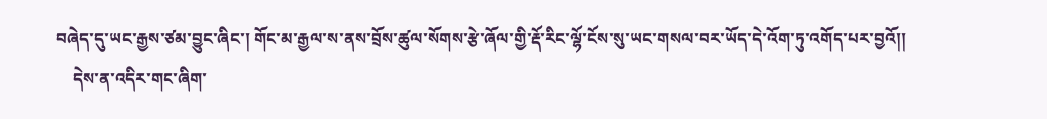བཞེད་དུ་ཡང་རྒྱས་ཙམ་བྱུང་ཞིང་། གོང་མ་རྒྱལ་ས་ནས་བྲོས་ཚུལ་སོགས་རྩེ་ཞོལ་གྱི་རྡོ་རིང་ལྷོ་ངོས་སུ་ཡང་གསལ་བར་ཡོད་དེ་འོག་ཏུ་འགོད་པར་བྱའོ།།
    དེས་ན་འདིར་གང་ཞིག་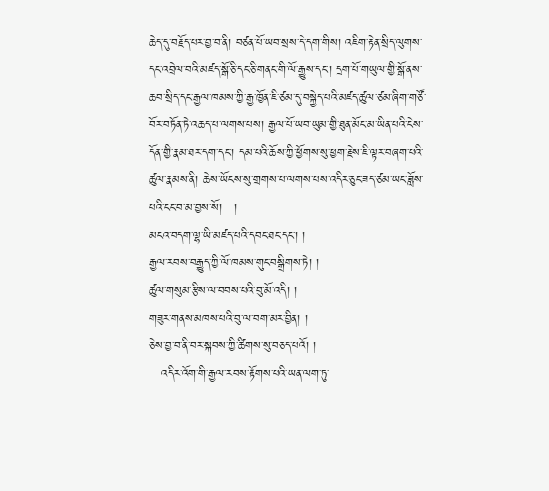ཆེད་དུ་བརྗོད་པར་བྱ་བ་ནི། བཙན་པོ་ཡབ་སྲས་དེ་དག་གིས། འཇིག་རྟེན་སྲིད་ལུགས་དང་འབྲེལ་བའི་མཛད་སྒོ་ཅི་དང་ཅི་གནང་གི་ལོ་རྒྱུས་དང་། དྲག་པོ་གཡུལ་གྱི་སྒོ་ནས་ཆབ་སྲིད་དང་རྒྱལ་ཁམས་ཀྱི་རྒྱ་ཁྱོན་ཇི་ཙམ་དུ་བསྐྱེད་པའི་མཛད་ཚུལ་ཙམ་ཞིག་གཙོ་བོར་བཏོན་ཏེ་འཆད་པ་ལགས་པས། རྒྱལ་པོ་ཡབ་ཡུམ་གྱི་ཐུན་མོང་མ་ཡིན་པའི་ངེས་དོན་གྱི་རྣམ་ཐར་དག་དང་། དམ་པའི་ཆོས་ཀྱི་ཕྱོགས་སུ་ཕྱག་རྗེས་ཇི་ལྟར་བཞག་པའི་ཚུལ་རྣམས་ནི། ཆེས་ཡོངས་སུ་གྲགས་པ་ལགས་པས་འདིར་ཅུང་ཟད་ཙམ་ཡང་ཟློས་པའི་ངང་བ་མ་བྱས་སོ།   །
མངའ་བདག་ལྷ་ཡི་མཛད་པའི་དབང་ཐང་དང་། །
རྒྱལ་རབས་བརྒྱུད་ཀྱི་ལོ་ཁམས་གུང་བསྒྲིགས་ཏེ། །
ཚུལ་གསུམ་རྩིས་ལ་བབས་པའི་བུ་མོ་འདི། །
གཟུར་གནས་མཁས་པའི་བུ་ལ་བག་མར་བྱིན། །
ཅེས་བྱ་བ་ནི་བར་སྐབས་ཀྱི་ཚིགས་སུ་བཅད་པའོ། །
   འདིར་འོག་གི་རྒྱལ་རབས་རྟོགས་པའི་ཡན་ལག་ཏུ་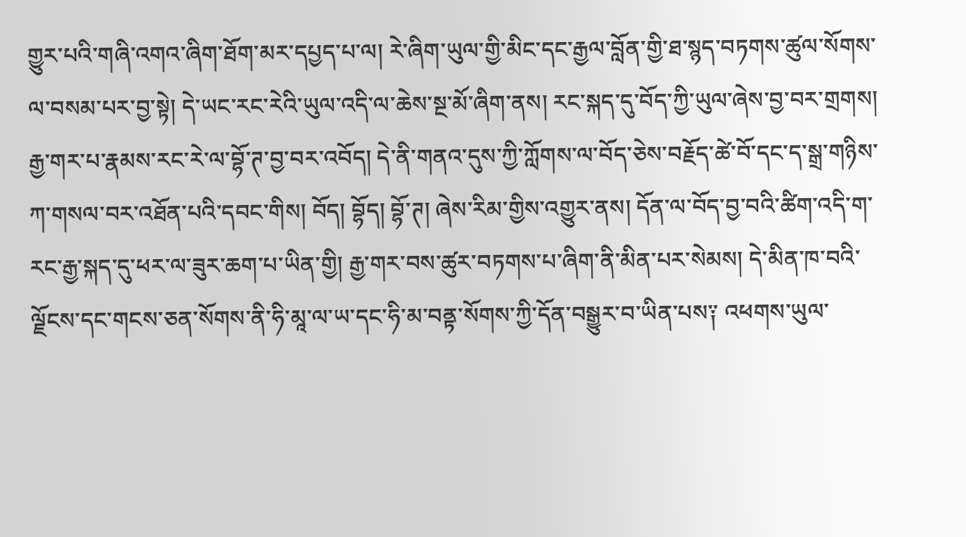གྱུར་པའི་གཞི་འགའ་ཞིག་ཐོག་མར་དཔྱད་པ་ལ། རེ་ཞིག་ཡུལ་གྱི་མིང་དང་རྒྱལ་བློན་གྱི་ཐ་སྙད་བཏགས་ཚུལ་སོགས་ལ་བསམ་པར་བྱ་སྟེ། དེ་ཡང་རང་རེའི་ཡུལ་འདི་ལ་ཆེས་སྔ་མོ་ཞིག་ནས། རང་སྐད་དུ་བོད་ཀྱི་ཡུལ་ཞེས་བྱ་བར་གྲགས། རྒྱ་གར་པ་རྣམས་རང་རེ་ལ་བྷོ་ཊ་བྱ་བར་འབོད། དེ་ནི་གནའ་དུས་ཀྱི་ཀློགས་ལ་བོད་ཅེས་བརྗོད་ཚེ་བོ་དང་ད་སྒྲ་གཉིས་ཀ་གསལ་བར་འཐོན་པའི་དབང་གིས། བོད། བྷོད། བྷོ་ཊ། ཞེས་རིམ་གྱིས་འགྱུར་ནས། དོན་ལ་བོད་བྱ་བའི་ཚིག་འདི་ག་རང་རྒྱ་སྐད་དུ་ཕར་ལ་ཟུར་ཆག་པ་ཡིན་གྱི། རྒྱ་གར་བས་ཚུར་བཏགས་པ་ཞིག་ནི་མིན་པར་སེམས། དེ་མིན་ཁ་བའི་ལྗོངས་དང་གངས་ཅན་སོགས་ནི་ཧི་མཱ་ལ་ཡ་དང་ཧི་མ་བནྟ་སོགས་ཀྱི་དོན་བསྒྱུར་བ་ཡིན་པས༑ འཕགས་ཡུལ་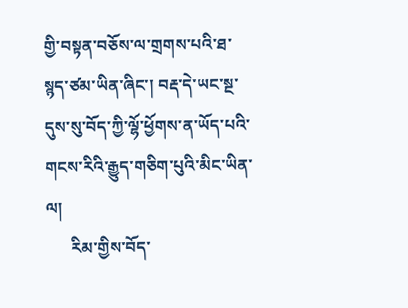གྱི་བསྟན་བཅོས་ལ་གྲགས་པའི་ཐ་སྙད་ཙམ་ཡིན་ཞིང་། བརྡ་དེ་ཡང་སྔ་དུས་སུ་བོད་ཀྱི་ལྷོ་ཕྱོགས་ན་ཡོད་པའི་གངས་རིའི་རྒྱུད་གཅིག་པུའི་མིང་ཡིན་ལ།
      རིམ་གྱིས་བོད་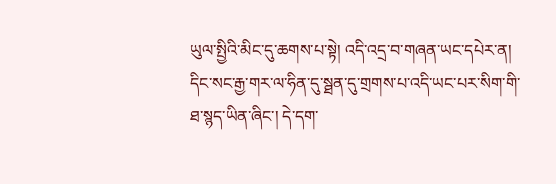ཡུལ་སྤྱིའི་མིང་དུ་ཆགས་པ་སྟེ། འདི་འདྲ་བ་གཞན་ཡང་དཔེར་ན། དིང་སང་རྒྱ་གར་ལ་ཧིན་དུ་སྠན་དུ་གྲགས་པ་འདི་ཡང་པར་སིག་གི་ཐ་སྙད་ཡིན་ཞིང་། དེ་དག་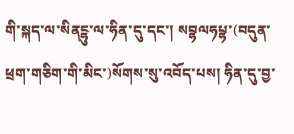གི་སྐད་ལ་སིནངྷུ་ལ་ཧིན་དུ་དང་། སབྷལཧཔྷ་(བདུན་ཕྲག་གཅིག་གི་མིང་)སོགས་སུ་འབོད་པས། ཧིན་དུ་བྱ་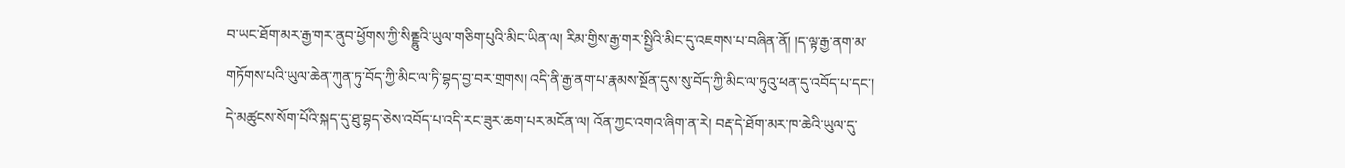བ་ཡང་ཐོག་མར་རྒྱ་གར་ནུབ་ཕྱོགས་ཀྱི་སིནྔྷུའི་ཡུལ་གཅིག་པུའི་མིང་ཡིན་ལ། རིམ་གྱིས་རྒྱ་གར་སྤྱིའི་མིང་དུ་འཇགས་པ་བཞིན་ནོ། །ད་ལྟ་རྒྱ་ནག་མ་གཏོགས་པའི་ཡུལ་ཆེན་ཀུན་ཏུ་བོད་ཀྱི་མིང་ལ་ཏི་བྷད་བྱ་བར་གྲགས། འདི་ནི་རྒྱ་ནག་པ་རྣམས་སྔོན་དུས་སུ་བོད་ཀྱི་མིང་ལ་ཏུའུ་ཕན་དུ་འབོད་པ་དང་། དེ་མཚུངས་སོག་པོའི་སྐད་དུ་ཐུ་བྷད་ཅེས་འབོད་པ་འདི་རང་ཟུར་ཆག་པར་མངོན་ལ། འོན་ཀྱང་འགའ་ཞིག་ན་རེ། བརྡ་དེ་ཐོག་མར་ཁ་ཆེའི་ཡུལ་དུ་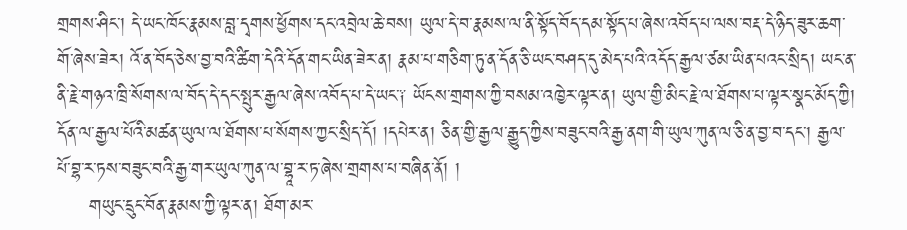གྲགས་ཤིང་། དེ་ཡང་ཁོང་རྣམས་བླ་དྭགས་ཕྱོགས་དང་འབྲེལ་ཆེ་བས། ཡུལ་དེ་བ་རྣམས་ལ་ནི་སྟོད་བོད་དམ་སྟོད་པ་ཞེས་འབོད་པ་ལས་བརྡ་དེ་ཉིད་ཟུར་ཆག་གོ་ཞེས་ཟེར། འོ་ན་བོད་ཅེས་བྱ་བའི་ཚིག་དེའི་དོན་གང་ཡིན་ཟེར་ན། རྣམ་པ་གཅིག་ཏུ་ན་དོན་ཅི་ཡང་བཤད་དུ་མེད་པའི་འདོད་རྒྱལ་ཙམ་ཡིན་པའང་སྲིད། ཡང་ན་ནི་རྗེ་གཉའ་ཁྲི་སོགས་ལ་བོད་དེ་དང་སྤུར་རྒྱལ་ཞེས་འབོད་པ་དེ་ཡང་༑ ཡོངས་གྲགས་ཀྱི་བསམ་འཁྱེར་ལྟར་ན། ཡུལ་གྱི་མིང་རྗེ་ལ་ཐོགས་པ་ལྟར་སྣང་མོད་ཀྱི། དོན་ལ་རྒྱལ་པོའི་མཚན་ཡུལ་ལ་ཐོགས་པ་སོགས་ཀྱང་སྲིད་དོ། །དཔེར་ན། ཅིན་གྱི་རྒྱལ་རྒྱུད་ཀྱིས་བཟུང་བའི་རྒྱ་ནག་གི་ཡུལ་ཀུན་ལ་ཅི་ན་བྱ་བ་དང་། རྒྱལ་པོ་བྷ་ར་ཏས་བཟུང་བའི་རྒྱ་གར་ཡུལ་ཀུན་ལ་བྷཱ་ར་ཏ་ཞེས་གྲགས་པ་བཞིན་ནོ། །
     གཡུང་དྲུང་བོན་རྣམས་ཀྱི་ལྟར་ན། ཐོག་མར་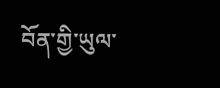བོན་གྱི་ཡུལ་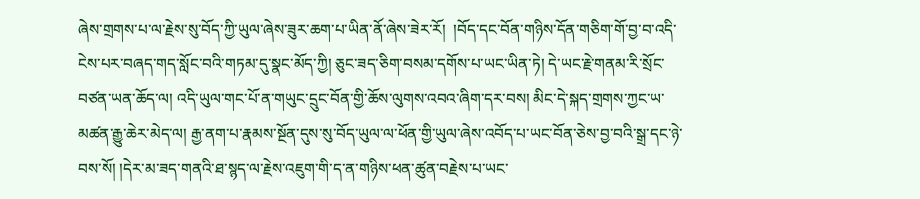ཞེས་གྲགས་པ་ལ་རྗེས་སུ་བོད་ཀྱི་ཡུལ་ཞེས་ཟུར་ཆག་པ་ཡིན་ནོ་ཞེས་ཟེར་རོ།  །བོད་དང་བོན་གཉིས་དོན་གཅིག་གོ་བྱ་བ་འདི་ངེས་པར་བཞད་གད་སློང་བའི་གཏམ་དུ་སྣང་མོད་ཀྱི། ཅུང་ཟད་ཅིག་བསམ་དགོས་པ་ཡང་ཡིན་ཏེ། དེ་ཡང་རྗེ་གནམ་རི་སྲོང་བཙན་ཡན་ཆོད་ལ། འདི་ཡུལ་གང་པོ་ན་གཡུང་དྲུང་བོན་གྱི་ཆོས་ལུགས་འབའ་ཞིག་དར་བས། མིང་དེ་སྐད་གྲགས་ཀྱང་ཡ་མཚན་རྒྱུ་ཆེར་མེད་ལ། རྒྱ་ནག་པ་རྣམས་སྔོན་དུས་སུ་བོད་ཡུལ་ལ་ཕོན་གྱི་ཡུལ་ཞེས་འབོད་པ་ཡང་བོན་ཅེས་བྱ་བའི་སྒྲ་དང་ཉེ་བས་སོ། །དེར་མ་ཟད་གནའི་ཐ་སྙད་ལ་རྗེས་འཇུག་གི་ད་ན་གཉིས་ཕན་ཚུན་བརྗེས་པ་ཡང་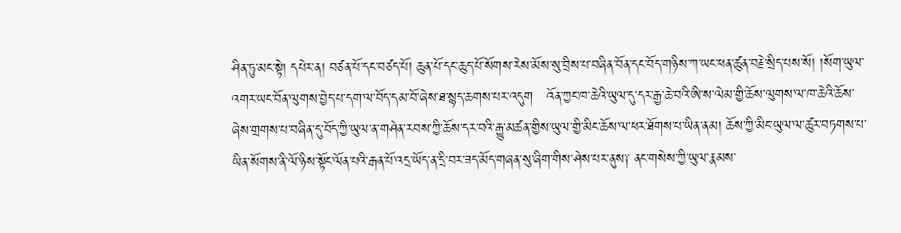ཤིན་ཏུ་མང་སྟེ། དཔེར་ན། བཙན་པོ་དང་བཙད་པོ། ཆུན་པོ་དང་ཆུད་པོ་སོགས་རེས་མོས་སུ་བྲིས་པ་བཞིན་བོན་དང་བོད་གཉིས་ཀ་ཡང་ཕན་ཚུན་བརྗེ་སྲིད་པས་སོ། །སོག་ཡུལ་འགར་ཡང་བོན་ལུགས་བྱེད་པ་དག་ལ་བོད་དམ་བོ་ཞེས་ཐ་སྙད་ཆགས་པར་འདུག   འོན་ཀྱང་ཁ་ཆེའི་ཡུལ་དུ་དར་རྒྱ་ཆེ་བའི་ཨི་ས་ལེམ་གྱི་ཆོས་ལུགས་ལ་ཁ་ཆེའི་ཆོས་ཞེས་གྲགས་པ་བཞིན་དུ་བོད་ཀྱི་ཡུལ་ན་གཤེན་རབས་ཀྱི་ཆོས་དར་བའི་རྒྱུ་མཚན་གྱིས་ཡུལ་གྱི་མིང་ཆོས་ལ་ཕར་ཐོགས་པ་ཡིན་ནམ། ཆོས་ཀྱི་མིང་ཡུལ་ལ་ཚུར་བཏགས་པ་ཡིན་སོགས་ནི་ལོ་ཉིས་སྟོང་ལོན་པའི་རྒན་པོ་འདྲ་ཡོད་ན་དྲི་བར་ཟད་མོད་གཞན་སུ་ཞིག་གིས་ཤེས་པར་ནུས༑ ནང་གསེས་ཀྱི་ཡུལ་རྣམས་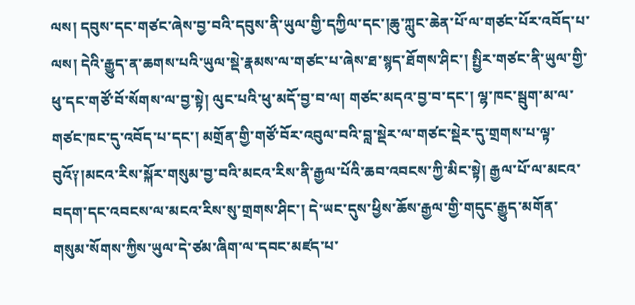ལས། དབུས་དང་གཙང་ཞེས་བྱ་བའི་དབུས་ནི་ཡུལ་གྱི་དཀྱིལ་དང་།ཆུ་ཀླུང་ཆེན་པོ་ལ་གཙང་པོར་འབོད་པ་ལས། དེའི་རྒྱུད་ན་ཆགས་པའི་ཡུལ་སྡེ་རྣམས་ལ་གཙང་པ་ཞེས་ཐ་སྙད་ཐོགས་ཤིང་། སྤྱིར་གཙང་ནི་ཡུལ་གྱི་ཕུ་དང་གཙོ་བོ་སོགས་ལ་བྱ་སྟེ། ལུང་པའི་ཕུ་མདོ་བྱ་བ་ལ། གཙང་མདའ་བྱ་བ་དང་། ལྷ་ཁང་སྦུག་མ་ལ་གཙང་ཁང་དུ་འབོད་པ་དང་། མགྲོན་གྱི་གཙོ་བོར་འབུལ་བའི་བླ་སྡེར་ལ་གཙང་སྡེར་དུ་གྲགས་པ་ལྟ་བུའོ༑།མངའ་རིས་སྐོར་གསུམ་བྱ་བའི་མངའ་རིས་ནི་རྒྱལ་པོའི་ཆབ་འབངས་ཀྱི་མིང་སྟེ། རྒྱལ་པོ་ལ་མངའ་བདག་དང་འབངས་ལ་མངའ་རིས་སུ་གྲགས་ཤིང་། དེ་ཡང་དུས་ཕྱིས་ཆོས་རྒྱལ་གྱི་གདུང་རྒྱུད་མགོན་གསུམ་སོགས་ཀྱིས་ཡུལ་དེ་ཙམ་ཞིག་ལ་དབང་མཛད་པ་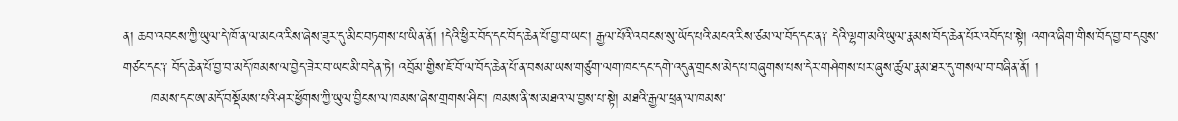ན། ཆབ་འབངས་ཀྱི་ཡུལ་དེ་ཁོ་ན་ལ་མངའ་རིས་ཞེས་ཟུར་དུ་མིང་བཏགས་པ་ཡིན་ནོ། །དེའི་ཕྱིར་བོད་དང་བོད་ཆེན་པོ་བྱ་བ་ཡང་། རྒྱལ་པོའི་འབངས་སུ་ཡོད་པའི་མངའ་རིས་ཙམ་ལ་བོད་དང་ན༑ དེའི་ལྷག་མའི་ཡུལ་རྣམས་བོད་ཆེན་པོར་འབོད་པ་སྟེ། འགའ་ཞིག་གིས་བོད་བྱ་བ་དབུས་གཙང་དང་༑ བོད་ཆེན་པོ་བྱ་བ་མདོ་ཁམས་ལ་བྱེད་ཟེར་བ་ཡང་མི་བདེན་ཏེ། འབྲོམ་གྱིས་ཇོ་བོ་ལ་བོད་ཆེན་པོ་ན་བསམ་ཡས་གཙུག་ལག་ཁང་དང་དགེ་འདུན་གྲངས་མེད་པ་བཞུགས་པས་དེར་གཤེགས་པར་ཞུས་ཚུལ་རྣམ་ཐར་དུ་གསལ་བ་བཞིན་ནོ། །
      ཁམས་དང་ཨ་མདོ་བསྡོམས་པའི་ཤར་ཕྱོགས་ཀྱི་ཡུལ་བྱིངས་ལ་ཁམས་ཞེས་གྲགས་ཤིང་། ཁམས་ནི་ས་མཐའ་ལ་བྱས་པ་སྟེ། མཐའི་རྒྱལ་ཕྲན་ལ་ཁམས་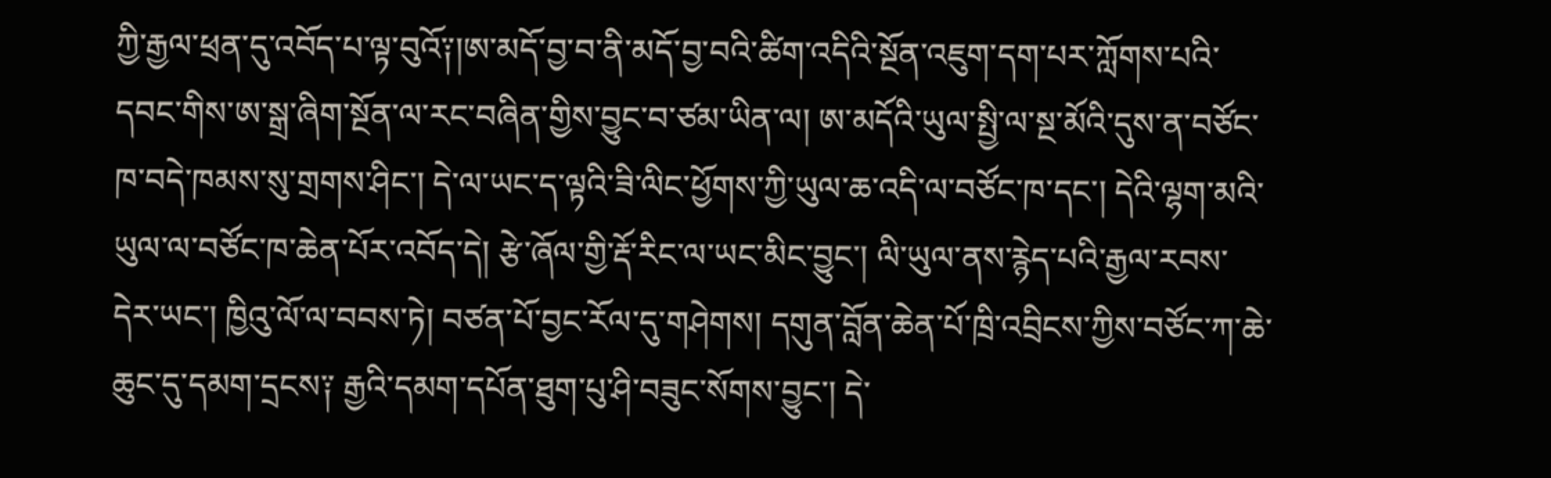ཀྱི་རྒྱལ་ཕྲན་དུ་འབོད་པ་ལྟ་བུའོ༑།ཨ་མདོ་བྱ་བ་ནི་མདོ་བྱ་བའི་ཚིག་འདིའི་སྔོན་འཇུག་དག་པར་ཀློགས་པའི་དབང་གིས་ཨ་སྒྲ་ཞིག་སྔོན་ལ་རང་བཞིན་གྱིས་བྱུང་བ་ཙམ་ཡིན་ལ། ཨ་མདོའི་ཡུལ་སྤྱི་ལ་སྔ་མོའི་དུས་ན་བཙོང་ཁ་བདེ་ཁམས་སུ་གྲགས་ཤིང་། དེ་ལ་ཡང་ད་ལྟའི་ཟི་ལིང་ཕྱོགས་ཀྱི་ཡུལ་ཆ་འདི་ལ་བཙོང་ཁ་དང་། དེའི་ལྷག་མའི་ཡུལ་ལ་བཙོང་ཁ་ཆེན་པོར་འབོད་དེ། རྩེ་ཞོལ་གྱི་རྡོ་རིང་ལ་ཡང་མིང་བྱུང་། ལི་ཡུལ་ནས་རྙེད་པའི་རྒྱལ་རབས་དེར་ཡང་། ཁྱིའུ་ལོ་ལ་བབས་ཏེ། བཙན་པོ་བྱང་རོལ་དུ་གཤེགས། དགུན་བློན་ཆེན་པོ་ཁྲི་འབྲིངས་ཀྱིས་བཙོང་ཀ་ཆེ་ཆུང་དུ་དམག་དྲངས༑ རྒྱའི་དམག་དཔོན་ཐུག་པུ་ཤི་བཟུང་སོགས་བྱུང་། དེ་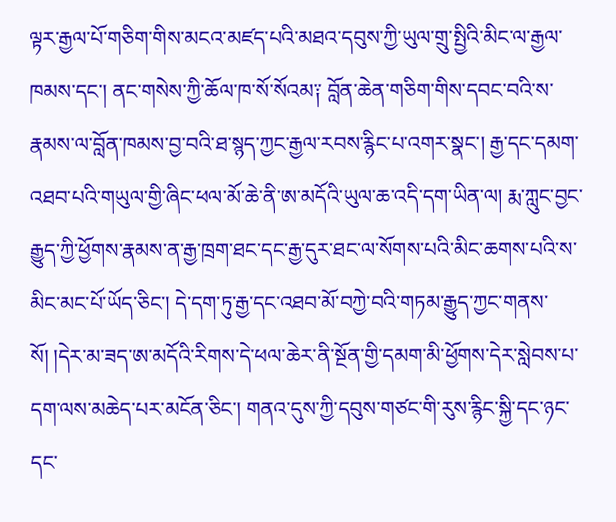ལྟར་རྒྱལ་པོ་གཅིག་གིས་མངའ་མཛད་པའི་མཐའ་དབུས་ཀྱི་ཡུལ་གྲུ་སྤྱིའི་མིང་ལ་རྒྱལ་ཁམས་དང་། ནང་གསེས་ཀྱི་ཆོལ་ཁ་སོ་སོའམ༑ བློན་ཆེན་གཅིག་གིས་དབང་བའི་ས་རྣམས་ལ་བློན་ཁམས་བྱ་བའི་ཐ་སྙད་ཀྱང་རྒྱལ་རབས་རྙིང་པ་འགར་སྣང་། རྒྱ་དང་དམག་འཐབ་པའི་གཡུལ་གྱི་ཞིང་ཕལ་མོ་ཆེ་ནི་ཨ་མདོའི་ཡུལ་ཆ་འདི་དག་ཡིན་ལ། རྨ་ཀླུང་བྱང་རྒྱུད་ཀྱི་ཕྱོགས་རྣམས་ན་རྒྱ་ཁྲག་ཐང་དང་རྒྱ་དུར་ཐང་ལ་སོགས་པའི་མིང་ཆགས་པའི་ས་མིང་མང་པོ་ཡོད་ཅིང་། དེ་དག་ཏུ་རྒྱ་དང་འཐབ་མོ་བཀྱེ་བའི་གཏམ་རྒྱུད་ཀྱང་གནས་སོ། །དེར་མ་ཟད་ཨ་མདོའི་རིགས་དེ་ཕལ་ཆེར་ནི་སྔོན་གྱི་དམག་མི་ཕྱོགས་དེར་སླེབས་པ་དག་ལས་མཆེད་པར་མངོན་ཅིང་། གནའ་དུས་ཀྱི་དབུས་གཙང་གི་རུས་རྙིང་སྐྱི་དང་ཉང་དང་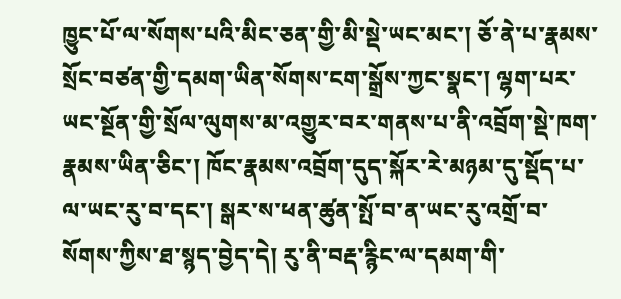ཁྱུང་པོ་ལ་སོགས་པའི་མིང་ཅན་གྱི་མི་སྡེ་ཡང་མང་། ཅོ་ནེ་པ་རྣམས་སྲོང་བཙན་གྱི་དམག་ཡིན་སོགས་ངག་སྒྲོས་ཀྱང་སྣང་། ལྷག་པར་ཡང་སྔོན་གྱི་སྲོལ་ལུགས་མ་འགྱུར་བར་གནས་པ་ནི་འབྲོག་སྡེ་ཁག་རྣམས་ཡིན་ཅིང་། ཁོང་རྣམས་འབྲོག་དུད་སྐོར་རེ་མཉམ་དུ་སྡོད་པ་ལ་ཡང་རུ་བ་དང་། སྒར་ས་ཕན་ཚུན་སྤོ་བ་ན་ཡང་རུ་འགྲོ་བ་སོགས་ཀྱིས་ཐ་སྙད་བྱེད་དེ། རུ་ནི་བརྡ་རྙིང་ལ་དམག་གི་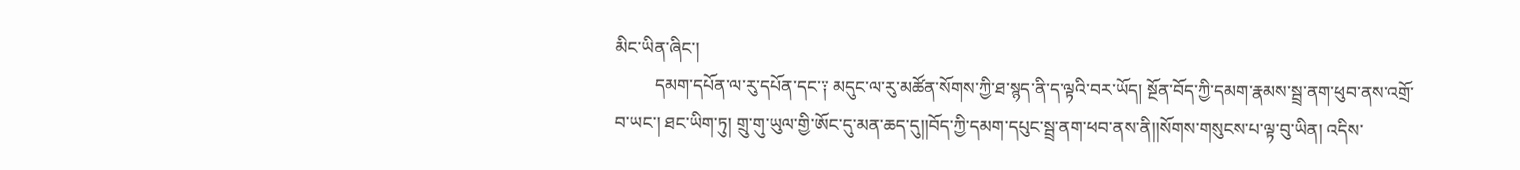མིང་ཡིན་ཞིང་།
         དམག་དཔོན་ལ་རུ་དཔོན་དང་༑ མདུང་ལ་རུ་མཚོན་སོགས་ཀྱི་ཐ་སྙད་ནི་ད་ལྟའི་བར་ཡོད། སྔོན་བོད་ཀྱི་དམག་རྣམས་སྦྲ་ནག་ཕུབ་ནས་འགྲོ་བ་ཡང་། ཐང་ཡིག་ཏུ། གྲུ་གུ་ཡུལ་གྱི་ཨོང་དུ་མན་ཆད་དུ།།བོད་ཀྱི་དམག་དཔུང་སྦྲ་ནག་ཕབ་ནས་ནི།།སོགས་གསུངས་པ་ལྟ་བུ་ཡིན། འདིས་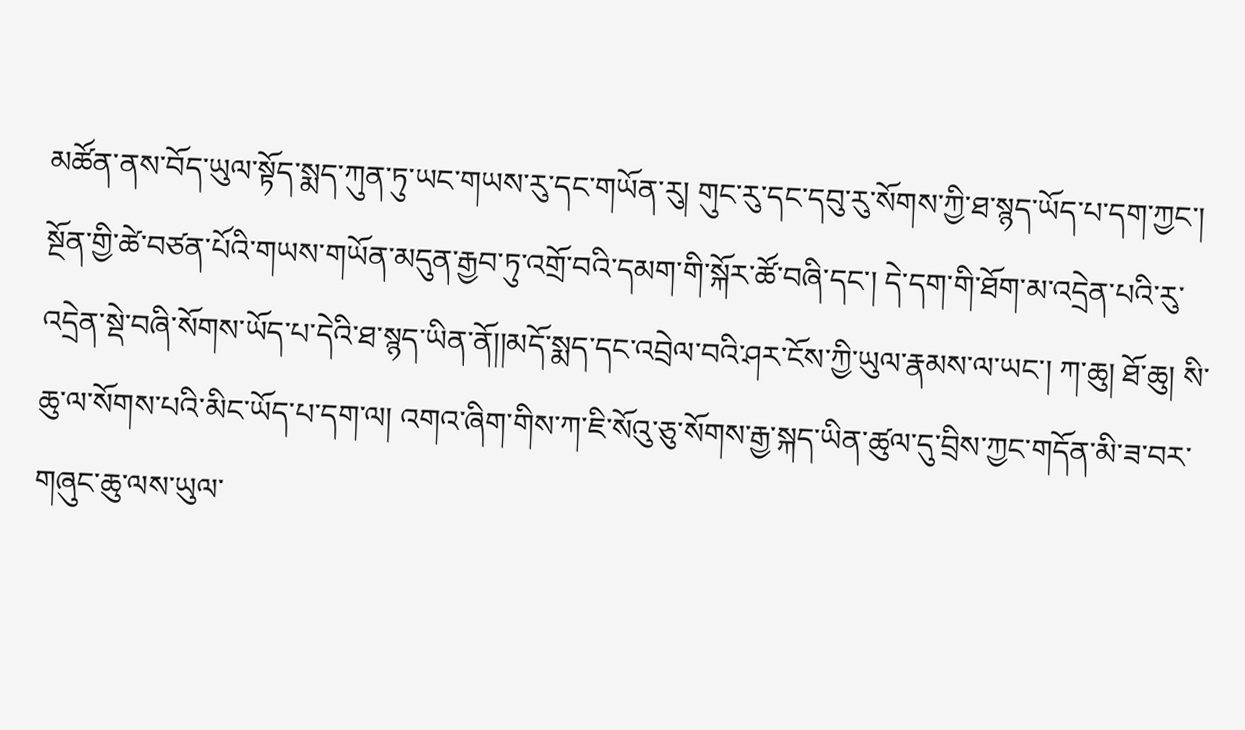མཚོན་ནས་བོད་ཡུལ་སྟོད་སྨད་ཀུན་ཏུ་ཡང་གཡས་རུ་དང་གཡོན་རུ། གུང་རུ་དང་དབུ་རུ་སོགས་ཀྱི་ཐ་སྙད་ཡོད་པ་དག་ཀྱང་། སྔོན་གྱི་ཚེ་བཙན་པོའི་གཡས་གཡོན་མདུན་རྒྱབ་ཏུ་འགྲོ་བའི་དམག་གི་སྐོར་ཚོ་བཞི་དང་། དེ་དག་གི་ཐོག་མ་འདྲེན་པའི་རུ་འདྲེན་སྡེ་བཞི་སོགས་ཡོད་པ་དེའི་ཐ་སྙད་ཡིན་ནོ།།མདོ་སྨད་དང་འབྲེལ་བའི་ཤར་ངོས་ཀྱི་ཡུལ་རྣམས་ལ་ཡང་། ཀ་ཆུ། ཐོ་ཆུ། སི་ཆུ་ལ་སོགས་པའི་མིང་ཡོད་པ་དག་ལ། འགའ་ཞིག་གིས་ཀ་ཇི་སོའུ་ཅུ་སོགས་རྒྱ་སྐད་ཡིན་ཚུལ་དུ་བྲིས་ཀྱང་གདོན་མི་ཟ་བར་གཞུང་ཆུ་ལས་ཡུལ་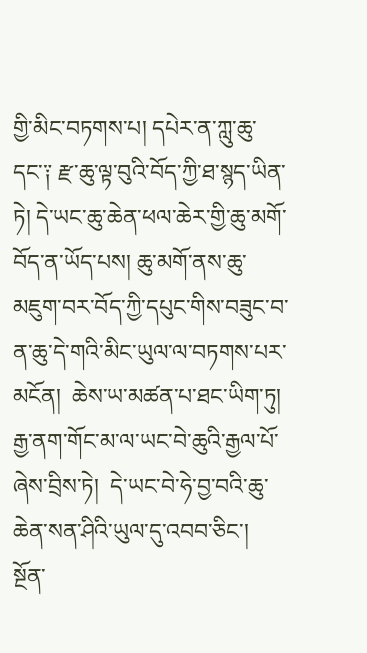གྱི་མིང་བཏགས་པ། དཔེར་ན་ཀླུ་ཆུ་དང་༑ རྫ་ཆུ་ལྟ་བུའི་བོད་ཀྱི་ཐ་སྙད་ཡིན་ཏེ། དེ་ཡང་ཆུ་ཆེན་ཕལ་ཆེར་གྱི་ཆུ་མགོ་བོད་ན་ཡོད་པས། ཆུ་མགོ་ནས་ཆུ་མཇུག་བར་བོད་ཀྱི་དཔུང་གིས་བཟུང་བ་ན་ཆུ་དེ་གའི་མིང་ཡུལ་ལ་བཏགས་པར་མངོན།  ཆེས་ཡ་མཚན་པ་ཐང་ཡིག་ཏུ། རྒྱ་ནག་གོང་མ་ལ་ཡང་བེ་ཆུའི་རྒྱལ་པོ་ཞེས་བྲིས་ཏེ།  དེ་ཡང་བེ་ཧེ་བྱ་བའི་ཆུ་ཆེན་སན་ཤིའི་ཡུལ་དུ་འབབ་ཅིང་།  སྔོན་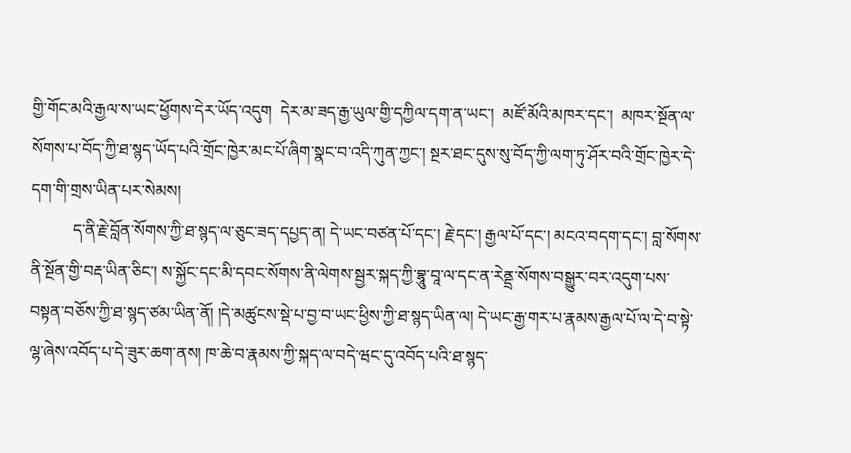གྱི་གོང་མའི་རྒྱལ་ས་ཡང་ཕྱོགས་དེར་ཡོད་འདུག  དེར་མ་ཟད་རྒྱ་ཡུལ་གྱི་དཀྱིལ་དག་ན་ཡང་།  མཛོ་མོའི་མཁར་དང་།  མཁར་སྔོན་ལ་སོགས་པ་བོད་ཀྱི་ཐ་སྙད་ཡོད་པའི་གྲོང་ཁྱེར་མང་པོ་ཞིག་སྣང་བ་འདི་ཀུན་ཀྱང་། སྔར་ཐང་དུས་སུ་བོད་ཀྱི་ལག་ཏུ་ཤོར་བའི་གྲོང་ཁྱེར་དེ་དག་གི་གྲས་ཡིན་པར་སེམས།
          ད་ནི་རྗེ་བློན་སོགས་ཀྱི་ཐ་སྙད་ལ་ཅུང་ཟད་དཔྱད་ན། དེ་ཡང་བཙན་པོ་དང་། རྗེ་དང་། རྒྱལ་པོ་དང་། མངའ་བདག་དང་། བླ་སོགས་ནི་སྔོན་གྱི་བརྡ་ཡིན་ཅིང་། ས་སྐྱོང་དང་མི་དབང་སོགས་ནི་ལེགས་སྦྱར་སྐད་ཀྱི་བྷཱུ་བཱ་ལ་དང་ན་རེནྡྲ་སོགས་བསྒྱུར་བར་འདུག་པས་བསྟན་བཅོས་ཀྱི་ཐ་སྙད་ཙམ་ཡིན་ནོ། །དེ་མཚུངས་སྡེ་པ་བྱ་བ་ཡང་ཕྱིས་ཀྱི་ཐ་སྙད་ཡིན་ལ། དེ་ཡང་རྒྱ་གར་པ་རྣམས་རྒྱལ་པོ་ལ་དེ་བ་སྟེ་ལྷ་ཞེས་འབོད་པ་དེ་ཟུར་ཆག་ནས། ཁ་ཆེ་བ་རྣམས་ཀྱི་སྐད་ལ་བདེ་ཝང་དུ་འབོད་པའི་ཐ་སྙད་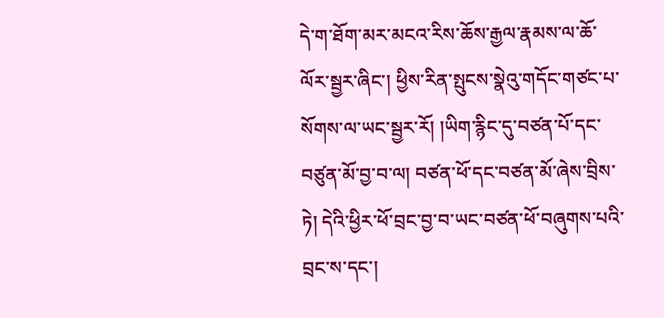དེ་ག་ཐོག་མར་མངའ་རིས་ཆོས་རྒྱལ་རྣམས་ལ་ཆོ་ལོར་སྦྱར་ཞིང་། ཕྱིས་རིན་སྤུངས་སྣེའུ་གདོང་གཙང་པ་སོགས་ལ་ཡང་སྦྱར་རོ། །ཡིག་རྙིང་དུ་བཙན་པོ་དང་བཙུན་མོ་བྱ་བ་ལ། བཙན་ཕོ་དང་བཙན་མོ་ཞེས་བྲིས་ཏེ། དེའི་ཕྱིར་ཕོ་བྲང་བྱ་བ་ཡང་བཙན་ཕོ་བཞུགས་པའི་བྲང་ས་དང་།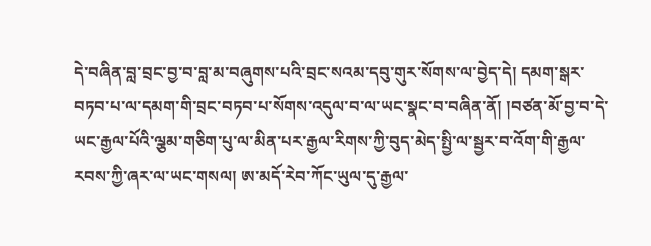དེ་བཞིན་བླ་བྲང་བྱ་བ་བླ་མ་བཞུགས་པའི་བྲང་སའམ་དབུ་གུར་སོགས་ལ་བྱེད་དེ། དམག་སྒར་བཏབ་པ་ལ་དམག་གི་བྲང་བཏབ་པ་སོགས་འདུལ་བ་ལ་ཡང་སྣང་བ་བཞིན་ནོ། །བཙན་མོ་བྱ་བ་དེ་ཡང་རྒྱལ་པོའི་ལྕམ་གཅིག་པུ་ལ་མིན་པར་རྒྱལ་རིགས་ཀྱི་བུད་མེད་སྤྱི་ལ་སྦྱར་བ་འོག་གི་རྒྱལ་རབས་ཀྱི་ཞར་ལ་ཡང་གསལ། ཨ་མདོ་རེབ་ཀོང་ཡུལ་དུ་རྒྱལ་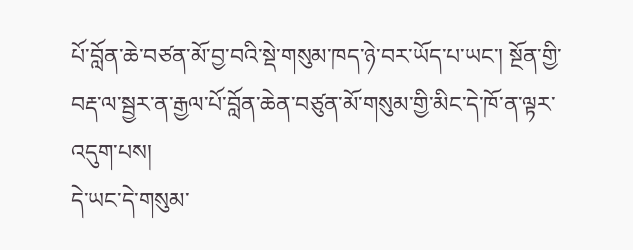པོ་བློན་ཆེ་བཙན་མོ་བྱ་བའི་སྡེ་གསུམ་ཁད་ཉེ་བར་ཡོད་པ་ཡང་། སྔོན་གྱི་བརྡ་ལ་སྦྱར་ན་རྒྱལ་པོ་བློན་ཆེན་བཙུན་མོ་གསུམ་གྱི་མིང་དེ་ཁོ་ན་ལྟར་འདུག་པས།
དེ་ཡང་དེ་གསུམ་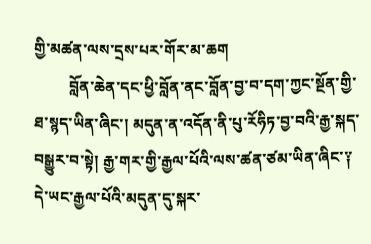གྱི་མཚན་ལས་དྲས་པར་གོར་མ་ཆག
         བློན་ཆེན་དང་ཕྱི་བློན་ནང་བློན་བྱ་བ་དག་ཀྱང་སྔོན་གྱི་ཐ་སྙད་ཡིན་ཞིང་། མདུན་ན་འདོན་ནི་པུ་རོཧིཏ་བྱ་བའི་རྒྱ་སྐད་བསྒྱུར་བ་སྟེ། རྒྱ་གར་གྱི་རྒྱལ་པོའི་ལས་ཚན་ཙམ་ཡིན་ཞིང་༑ དེ་ཡང་རྒྱལ་པོའི་མདུན་དུ་སྐར་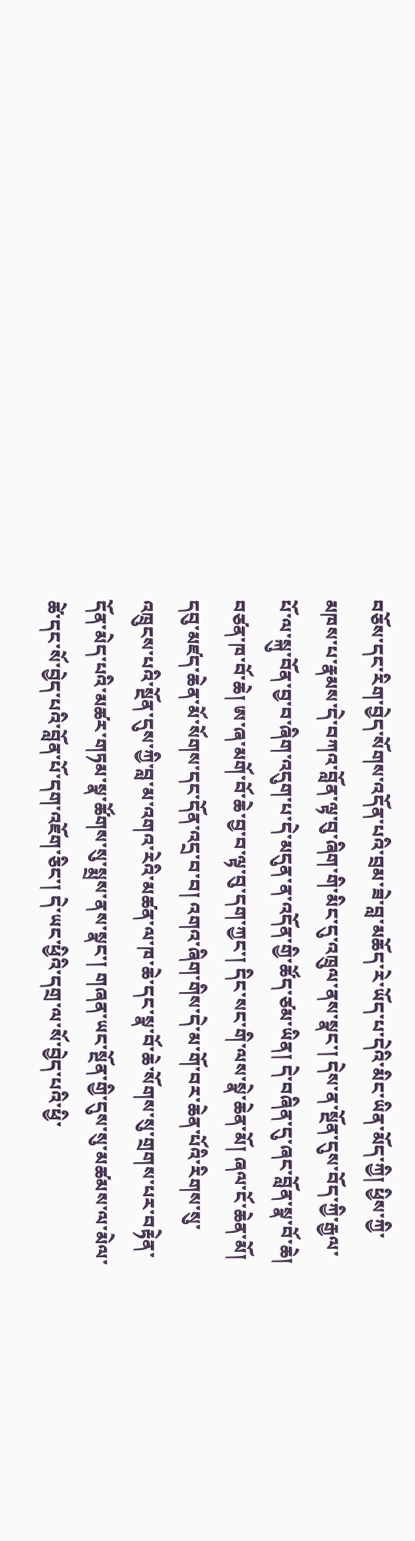བཅོས་དང་རིག་བྱེད་སོགས་འདོན་པའི་བྲམ་ཟེ་བླ་མཆོད་རེ་ཡོད་པ་དེའི་མིང་ཡིན་མོད་ཀྱི། ཕྱིས་ཀྱི་མཁས་པ་རྣམས་དེ་བཀའ་བློན་ལྟ་བུ་ཞིག་གི་མིང་དུ་འཁྲུལ་ནས་སྣང་། དེས་ན་སྔོན་དུས་བོད་ཀྱི་རྒྱལ་པོ་ལ་སྐུ་བོན་བྱ་བ་ཞིག་འདུག་པ་དེ་མདུན་ན་འདོན་གྱི་ཚོད་ཙམ་ཡིན། དེ་བཞིན་དུ་ཞང་བློན་སྣ་བོ་ཆེ། བཙན་ཁ་བོ་ཆེ། ཨ་ཞ་མགོ་བོ་ཆེ་བྱ་བ་ལྟ་བུ་དག་ཀྱང་། དིང་སང་གི་ལས་སྣེ་ཆེན་མོ། ཞལ་ངོ་ཆེན་མོ། དབུ་མཛད་ཆེན་མོ་སོགས་དང་དོན་འདྲ་བ་བ། འགའ་ཞིག་གིས་དེ་མ་གོ་བར་ཆེན་པོའི་རིགས་སུ་འཁྲུངས་པའི་སྔོན་དུས་ཀྱི་བླ་མ་འགའ་རེའི་མཚན་ལ་ཁ་ཆེ་དང་སྣ་བོ་ཆེ་སོགས་སུ་གྲགས་པར་བརྟེན་དོན་མེད་པའི་མཚར་གཏམ་སྣ་ཚོགས་སུ་སྨྲས་ནས་སྣང་། གཞན་ཡང་སྔོན་གྱི་དུས་སུ་མཚམས་ལ་མེལ་ཚེ་དང་སོ་བྱེད་པའི་བློན་པོ་དག་འཇོག་ཅིང་། དེ་ཡང་ཕྱིའི་དགྲ་ལ་སོ་བྱེད་པའི་ཕྱི་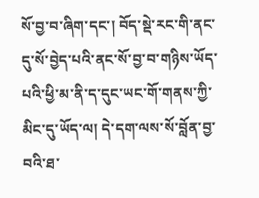སོ་བྱ་བ་ཞིག་དང་། བོད་སྡེ་རང་གི་ནང་དུ་སོ་བྱེད་པའི་ནང་སོ་བྱ་བ་གཉིས་ཡོད་པའི་ཕྱི་མ་ནི་ད་དུང་ཡང་གོ་གནས་ཀྱི་མིང་དུ་ཡོད་ལ། དེ་དག་ལས་སོ་བློན་བྱ་བའི་ཐ་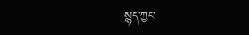སྙད་ཀྱང་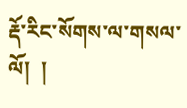རྡོ་རིང་སོགས་ལ་གསལ་ལོ།  །